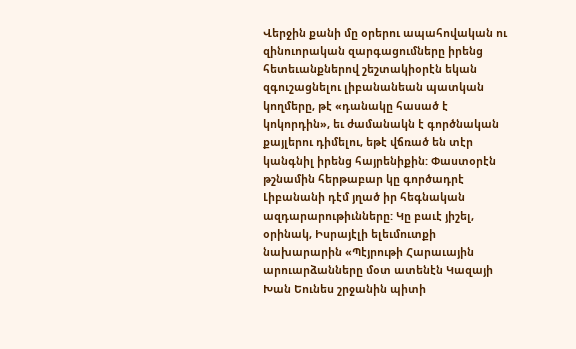Վերջին քանի մը օրերու ապահովական ու զինուորական զարգացումները իրենց հետեւանքներով շեշտակիօրէն եկան զգուշացնելու լիբանանեան պատկան կողմերը, թէ «դանակը հասած է կոկորդին», եւ ժամանակն է գործնական քայլերու դիմելու, եթէ վճռած են տէր կանգնիլ իրենց հայրենիքին: Փաստօրէն թշնամին հերթաբար կը գործադրէ Լիբանանի դէմ յղած իր հեգնական ազդարարութիւնները: Կը բաւէ յիշել, օրինակ, Իսրայէլի ելեւմուտքի նախարարին «Պէյրութի Հարաւային արուարձանները մօտ ատենէն Կազայի Խան Եունես շրջանին պիտի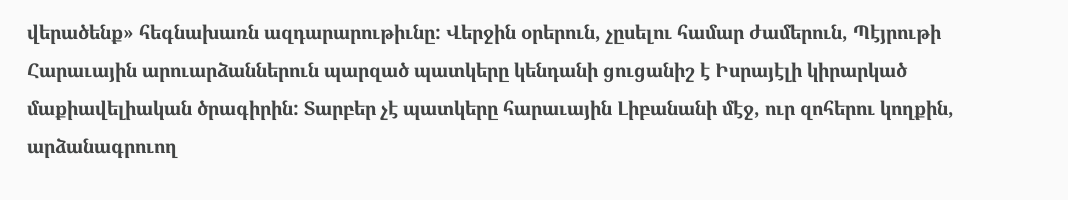վերածենք» հեգնախառն ազդարարութիւնը: Վերջին օրերուն, չըսելու համար ժամերուն, Պէյրութի Հարաւային արուարձաններուն պարզած պատկերը կենդանի ցուցանիշ է Իսրայէլի կիրարկած մաքիավելիական ծրագիրին: Տարբեր չէ պատկերը հարաւային Լիբանանի մէջ, ուր զոհերու կողքին, արձանագրուող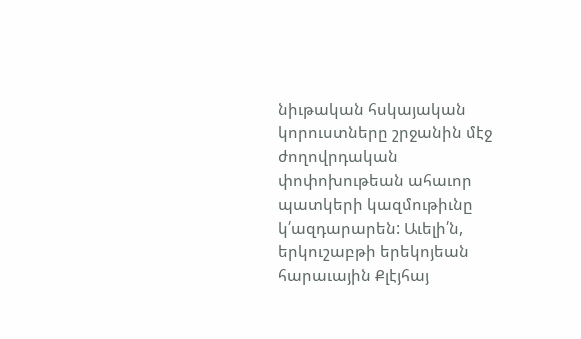նիւթական հսկայական կորուստները շրջանին մէջ ժողովրդական փոփոխութեան ահաւոր պատկերի կազմութիւնը կ՛ազդարարեն: Աւելի՛ն, երկուշաբթի երեկոյեան հարաւային Քլէյհայ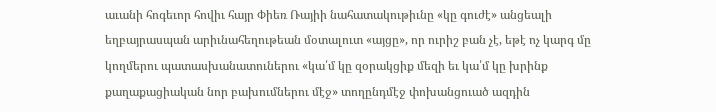աւանի հոգեւոր հովիւ հայր Փիեռ Ռայիի նահատակութիւնը «կը գուժէ» անցեալի եղբայրասպան արիւնահեղութեան մօտալուտ «այցը», որ ուրիշ բան չէ, եթէ ոչ կարգ մը կողմերու պատասխանատուներու «կա՛մ կը զօրակցիք մեզի եւ կա՛մ կը խրինք քաղաքացիական նոր բախումներու մէջ» տողընդմէջ փոխանցուած ազդին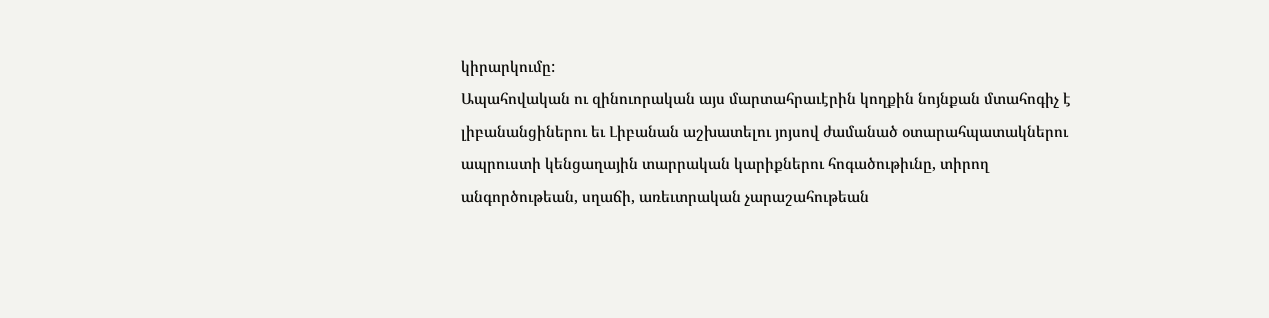կիրարկումը:
Ապահովական ու զինուորական այս մարտահրաւէրին կողքին նոյնքան մտահոգիչ է լիբանանցիներու եւ Լիբանան աշխատելու յոյսով ժամանած օտարահպատակներու ապրուստի կենցաղային տարրական կարիքներու հոգածութիւնը, տիրող անգործութեան, սղաճի, առեւտրական չարաշահութեան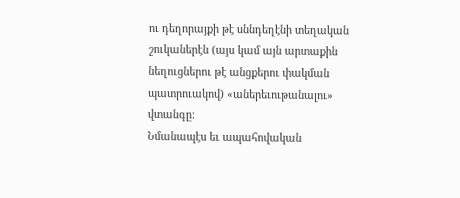ու դեղորայքի թէ սննդեղէնի տեղական շուկաներէն (այս կամ այն արտաքին նեղուցներու թէ անցքերու փակման պատրուակով) «աներեւութանալու» վտանգը:
Նմանապէս եւ ապահովական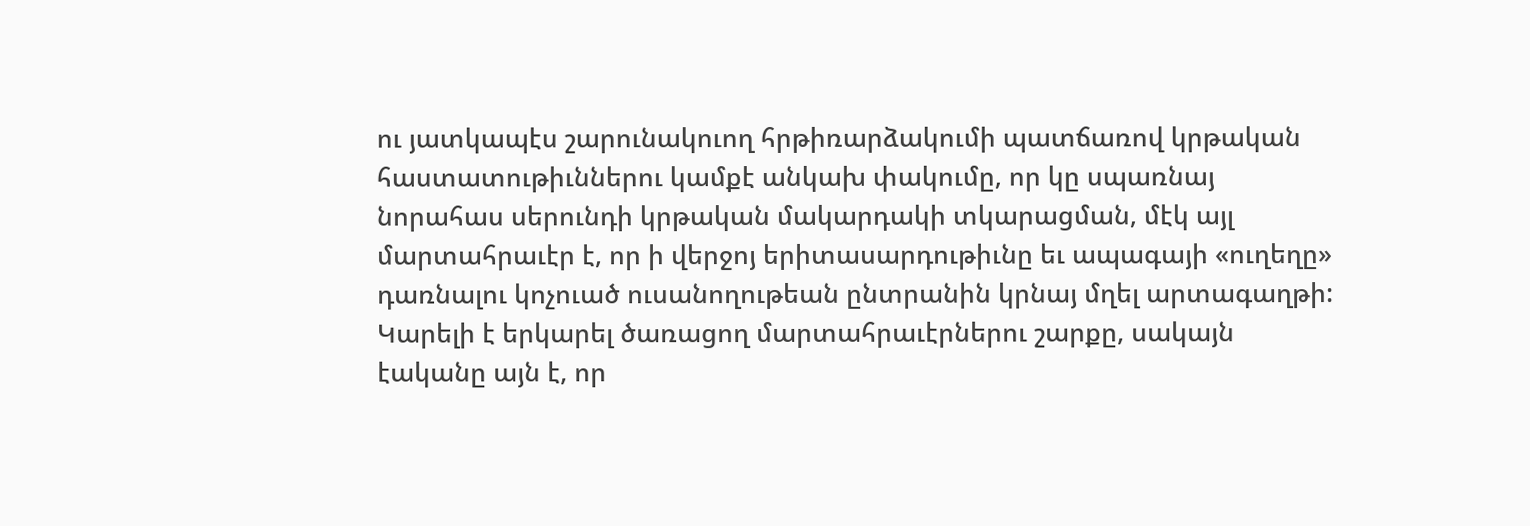ու յատկապէս շարունակուող հրթիռարձակումի պատճառով կրթական հաստատութիւններու կամքէ անկախ փակումը, որ կը սպառնայ նորահաս սերունդի կրթական մակարդակի տկարացման, մէկ այլ մարտահրաւէր է, որ ի վերջոյ երիտասարդութիւնը եւ ապագայի «ուղեղը» դառնալու կոչուած ուսանողութեան ընտրանին կրնայ մղել արտագաղթի:
Կարելի է երկարել ծառացող մարտահրաւէրներու շարքը, սակայն էականը այն է, որ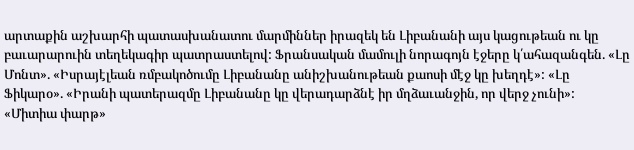արտաքին աշխարհի պատասխանատու մարմիններ իրազեկ են Լիբանանի այս կացութեան ու կը բաւարարուին տեղեկագիր պատրաստելով: Ֆրանսական մամուլի նորագոյն էջերը կ՛ահազանգեն. «Լը Մոնտ». «Իսրայէլեան ռմբակոծումը Լիբանանը անիշխանութեան քաոսի մէջ կը խեղդէ»: «Լը Ֆիկարօ». «Իրանի պատերազմը Լիբանանը կը վերադարձնէ իր մղձաւանջին, որ վերջ չունի»: «Միտիա փարթ»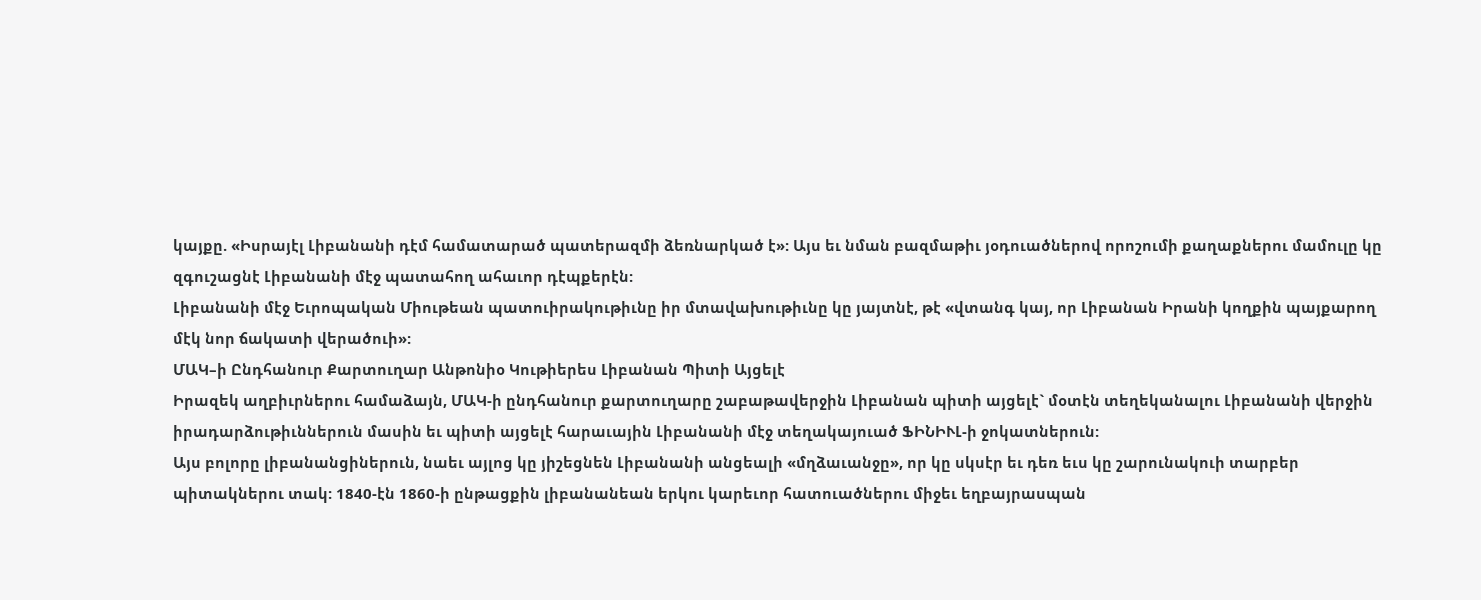կայքը. «Իսրայէլ Լիբանանի դէմ համատարած պատերազմի ձեռնարկած է»: Այս եւ նման բազմաթիւ յօդուածներով որոշումի քաղաքներու մամուլը կը զգուշացնէ Լիբանանի մէջ պատահող ահաւոր դէպքերէն:
Լիբանանի մէջ Եւրոպական Միութեան պատուիրակութիւնը իր մտավախութիւնը կը յայտնէ, թէ «վտանգ կայ, որ Լիբանան Իրանի կողքին պայքարող մէկ նոր ճակատի վերածուի»:
ՄԱԿ–ի Ընդհանուր Քարտուղար Անթոնիօ Կութիերես Լիբանան Պիտի Այցելէ
Իրազեկ աղբիւրներու համաձայն, ՄԱԿ-ի ընդհանուր քարտուղարը շաբաթավերջին Լիբանան պիտի այցելէ` մօտէն տեղեկանալու Լիբանանի վերջին իրադարձութիւններուն մասին եւ պիտի այցելէ հարաւային Լիբանանի մէջ տեղակայուած ՖԻՆԻՒԼ-ի ջոկատներուն:
Այս բոլորը լիբանանցիներուն, նաեւ այլոց կը յիշեցնեն Լիբանանի անցեալի «մղձաւանջը», որ կը սկսէր եւ դեռ եւս կը շարունակուի տարբեր պիտակներու տակ: 1840-էն 1860-ի ընթացքին լիբանանեան երկու կարեւոր հատուածներու միջեւ եղբայրասպան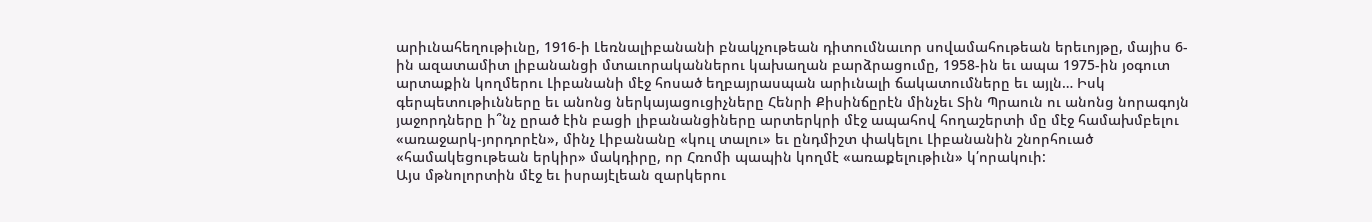արիւնահեղութիւնը, 1916-ի Լեռնալիբանանի բնակչութեան դիտումնաւոր սովամահութեան երեւոյթը, մայիս 6-ին ազատամիտ լիբանանցի մտաւորականներու կախաղան բարձրացումը, 1958-ին եւ ապա 1975-ին յօգուտ արտաքին կողմերու Լիբանանի մէջ հոսած եղբայրասպան արիւնալի ճակատումները եւ այլն… Իսկ գերպետութիւնները եւ անոնց ներկայացուցիչները Հենրի Քիսինճըրէն մինչեւ Տին Պրաուն ու անոնց նորագոյն յաջորդները ի՞նչ ըրած էին բացի լիբանանցիները արտերկրի մէջ ապահով հողաշերտի մը մէջ համախմբելու «առաջարկ-յորդորէն», մինչ Լիբանանը «կուլ տալու» եւ ընդմիշտ փակելու Լիբանանին շնորհուած «համակեցութեան երկիր» մակդիրը, որ Հռոմի պապին կողմէ «առաքելութիւն» կ՛որակուի:
Այս մթնոլորտին մէջ եւ իսրայէլեան զարկերու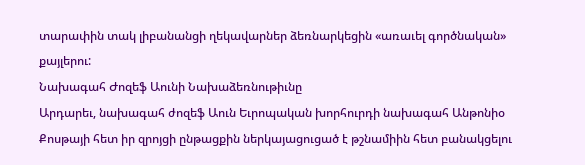տարափին տակ լիբանանցի ղեկավարներ ձեռնարկեցին «առաւել գործնական» քայլերու:
Նախագահ Ժոզեֆ Աունի Նախաձեռնութիւնը
Արդարեւ, նախագահ ժոզեֆ Աուն Եւրոպական խորհուրդի նախագահ Անթոնիօ Քոսթայի հետ իր զրոյցի ընթացքին ներկայացուցած է թշնամիին հետ բանակցելու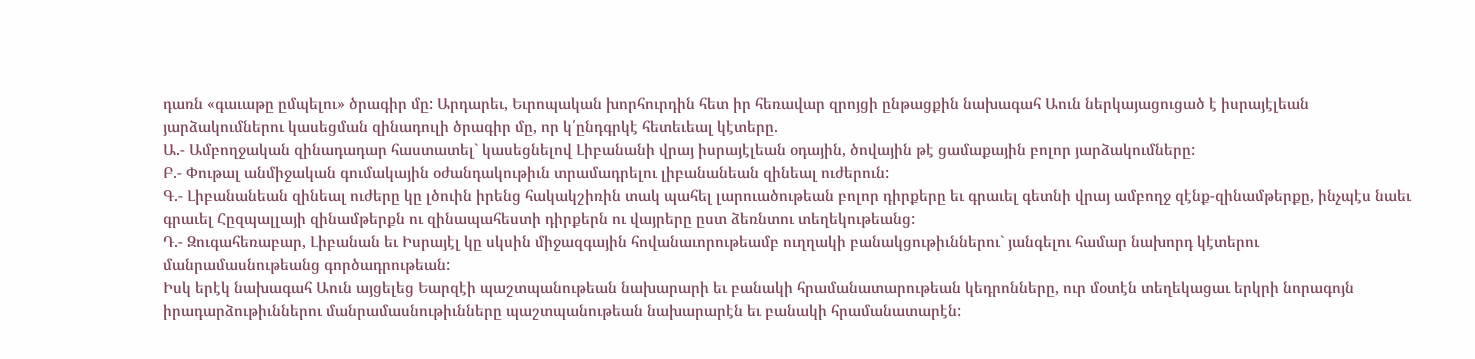դառն «գաւաթը ըմպելու» ծրագիր մը: Արդարեւ, Եւրոպական խորհուրդին հետ իր հեռավար զրոյցի ընթացքին նախագահ Աուն ներկայացուցած է իսրայէլեան յարձակումներու կասեցման զինադուլի ծրագիր մը, որ կ՛ընդգրկէ հետեւեալ կէտերը.
Ա.- Ամբողջական զինադադար հաստատել` կասեցնելով Լիբանանի վրայ իսրայէլեան օդային, ծովային թէ ցամաքային բոլոր յարձակումները:
Բ.- Փութալ անմիջական գումակային օժանդակութիւն տրամադրելու լիբանանեան զինեալ ուժերուն:
Գ.- Լիբանանեան զինեալ ուժերը կը լծուին իրենց հակակշիռին տակ պահել լարուածութեան բոլոր դիրքերը եւ գրաւել գետնի վրայ ամբողջ զէնք-զինամթերքը, ինչպէս նաեւ գրաւել Հըզպալլայի զինամթերքն ու զինապահեստի դիրքերն ու վայրերը ըստ ձեռնտու տեղեկութեանց:
Դ.- Զուգահեռաբար, Լիբանան եւ Իսրայէլ կը սկսին միջազգային հովանաւորութեամբ ուղղակի բանակցութիւններու` յանգելու համար նախորդ կէտերու մանրամասնութեանց գործադրութեան:
Իսկ երէկ նախագահ Աուն այցելեց Եարզէի պաշտպանութեան նախարարի եւ բանակի հրամանատարութեան կեդրոնները, ուր մօտէն տեղեկացաւ երկրի նորագոյն իրադարձութիւններու մանրամասնութիւնները պաշտպանութեան նախարարէն եւ բանակի հրամանատարէն: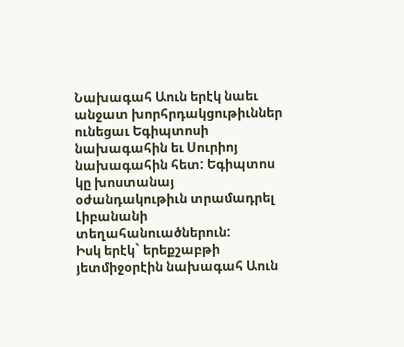Նախագահ Աուն երէկ նաեւ անջատ խորհրդակցութիւններ ունեցաւ Եգիպտոսի նախագահին եւ Սուրիոյ նախագահին հետ: Եգիպտոս կը խոստանայ օժանդակութիւն տրամադրել Լիբանանի տեղահանուածներուն:
Իսկ երէկ` երեքշաբթի յետմիջօրէին նախագահ Աուն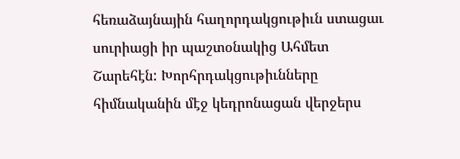հեռաձայնային հաղորդակցութիւն ստացաւ սուրիացի իր պաշտօնակից Ահմետ Շարեհէն: Խորհրդակցութիւնները հիմնականին մէջ կեդրոնացան վերջերս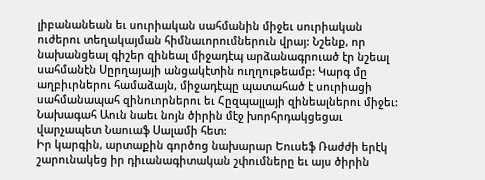լիբանանեան եւ սուրիական սահմանին միջեւ սուրիական ուժերու տեղակայման հիմնաւորումներուն վրայ: Նշենք, որ նախանցեալ գիշեր զինեալ միջադէպ արձանագրուած էր նշեալ սահմանէն Սըրղայայի անցակէտին ուղղութեամբ: Կարգ մը աղբիւրներու համաձայն, միջադէպը պատահած է սուրիացի սահմանապահ զինուորներու եւ Հըզպալլայի զինեալներու միջեւ:
Նախագահ Աուն նաեւ նոյն ծիրին մէջ խորհրդակցեցաւ վարչապետ Նաուաֆ Սալամի հետ:
Իր կարգին, արտաքին գործոց նախարար Եուսեֆ Ռաժժի երէկ շարունակեց իր դիւանագիտական շփումները եւ այս ծիրին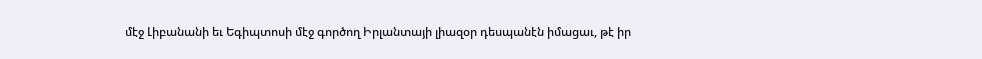մէջ Լիբանանի եւ Եգիպտոսի մէջ գործող Իրլանտայի լիազօր դեսպանէն իմացաւ, թէ իր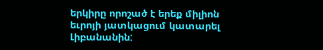երկիրը որոշած է երեք միլիոն եւրոյի յատկացում կատարել Լիբանանին: